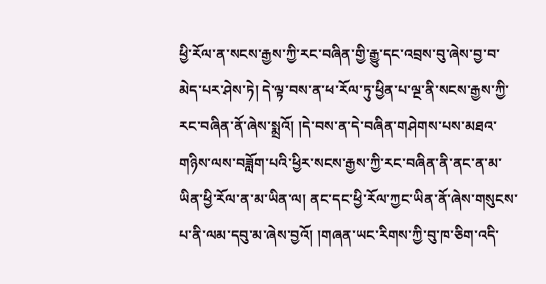ཕྱི་རོལ་ན་སངས་རྒྱས་ཀྱི་རང་བཞིན་གྱི་རྒྱུ་དང་འབྲས་བུ་ཞེས་བྱ་བ་མེད་པར་ཤེས་ཏེ། དེ་ལྟ་བས་ན་ཕ་རོལ་ཏུ་ཕྱིན་པ་ལྔ་ནི་སངས་རྒྱས་ཀྱི་རང་བཞིན་ནོ་ཞེས་སྨྲའོ། །དེ་བས་ན་དེ་བཞིན་གཤེགས་པས་མཐའ་གཉིས་ལས་བཟློག་པའི་ཕྱིར་སངས་རྒྱས་ཀྱི་རང་བཞིན་ནི་ནང་ན་མ་ཡིན་ཕྱི་རོལ་ན་མ་ཡིན་ལ། ནང་དང་ཕྱི་རོལ་ཀྱང་ཡིན་ནོ་ཞེས་གསུངས་པ་ནི་ལམ་དབུ་མ་ཞེས་བྱའོ། །གཞན་ཡང་རིགས་ཀྱི་བུ་ཁ་ཅིག་འདི་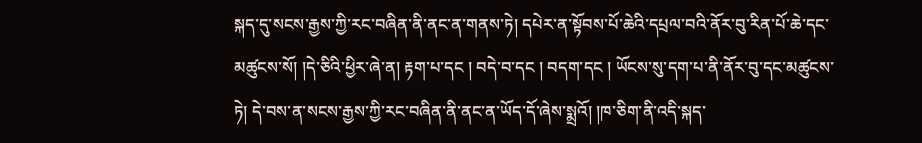སྐད་དུ་སངས་རྒྱས་ཀྱི་རང་བཞིན་ནི་ནང་ན་གནས་ཏེ། དཔེར་ན་སྟོབས་པོ་ཆེའི་དཔྲལ་བའི་ནོར་བུ་རིན་པོ་ཆེ་དང་མཚུངས་སོ། །དེ་ཅིའི་ཕྱིར་ཞེ་ན། རྟག་པ་དང ། བདེ་བ་དང ། བདག་དང ། ཡོངས་སུ་དག་པ་ནི་ནོར་བུ་དང་མཚུངས་ཏེ། དེ་བས་ན་སངས་རྒྱས་ཀྱི་རང་བཞིན་ནི་ནང་ན་ཡོད་དོ་ཞེས་སྨྲའོ། །ཁ་ཅིག་ནི་འདི་སྐད་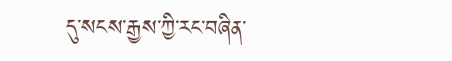དུ་སངས་རྒྱས་ཀྱི་རང་བཞིན་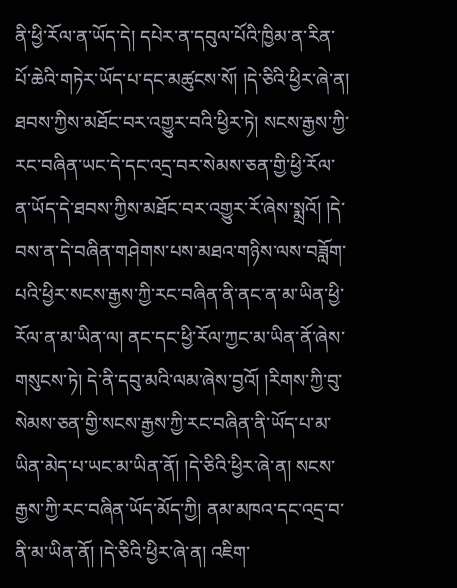ནི་ཕྱི་རོལ་ན་ཡོད་དེ། དཔེར་ན་དབུལ་པོའི་ཁྱིམ་ན་རིན་པོ་ཆེའི་གཏེར་ཡོད་པ་དང་མཚུངས་སོ། །དེ་ཅིའི་ཕྱིར་ཞེ་ན། ཐབས་ཀྱིས་མཐོང་བར་འགྱུར་བའི་ཕྱིར་ཏེ། སངས་རྒྱས་ཀྱི་རང་བཞིན་ཡང་དེ་དང་འདྲ་བར་སེམས་ཅན་གྱི་ཕྱི་རོལ་ན་ཡོད་དེ་ཐབས་ཀྱིས་མཐོང་བར་འགྱུར་རོ་ཞེས་སྨྲའོ། །དེ་བས་ན་དེ་བཞིན་གཤེགས་པས་མཐའ་གཉིས་ལས་བཟློག་པའི་ཕྱིར་སངས་རྒྱས་ཀྱི་རང་བཞིན་ནི་ནང་ན་མ་ཡིན་ཕྱི་རོལ་ན་མ་ཡིན་ལ། ནང་དང་ཕྱི་རོལ་ཀྱང་མ་ཡིན་ནོ་ཞེས་གསུངས་ཏེ། དེ་ནི་དབུ་མའི་ལམ་ཞེས་བྱའོ། །རིགས་ཀྱི་བུ་སེམས་ཅན་གྱི་སངས་རྒྱས་ཀྱི་རང་བཞིན་ནི་ཡོད་པ་མ་ཡིན་མེད་པ་ཡང་མ་ཡིན་ནོ། །དེ་ཅིའི་ཕྱིར་ཞེ་ན། སངས་རྒྱས་ཀྱི་རང་བཞིན་ཡོད་མོད་ཀྱི། ནམ་མཁའ་དང་འདྲ་བ་ནི་མ་ཡིན་ནོ། །དེ་ཅིའི་ཕྱིར་ཞེ་ན། འཇིག་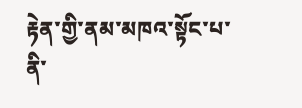རྟེན་གྱི་ནམ་མཁའ་སྟོང་པ་ནི་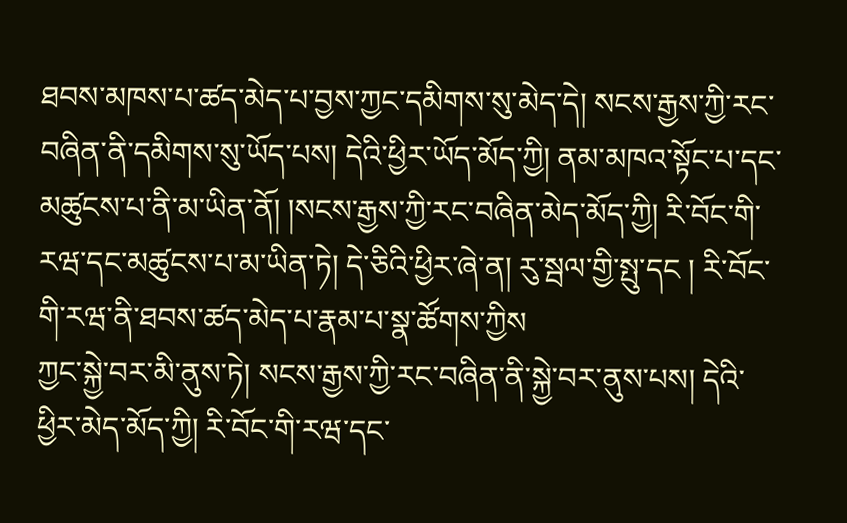ཐབས་མཁས་པ་ཚད་མེད་པ་བྱས་ཀྱང་དམིགས་སུ་མེད་དེ། སངས་རྒྱས་ཀྱི་རང་བཞིན་ནི་དམིགས་སུ་ཡོད་པས། དེའི་ཕྱིར་ཡོད་མོད་ཀྱི། ནམ་མཁའ་སྟོང་པ་དང་མཚུངས་པ་ནི་མ་ཡིན་ནོ། །སངས་རྒྱས་ཀྱི་རང་བཞིན་མེད་མོད་ཀྱི། རི་བོང་གི་རཝ་དང་མཚུངས་པ་མ་ཡིན་ཏེ། དེ་ཅིའི་ཕྱིར་ཞེ་ན། རུ་སྦལ་གྱི་སྤུ་དང ། རི་བོང་གི་རཝ་ནི་ཐབས་ཚད་མེད་པ་རྣམ་པ་སྣ་ཚོགས་ཀྱིས
ཀྱང་སྐྱེ་བར་མི་ནུས་ཏེ། སངས་རྒྱས་ཀྱི་རང་བཞིན་ནི་སྐྱེ་བར་ནུས་པས། དེའི་ཕྱིར་མེད་མོད་ཀྱི། རི་བོང་གི་རཝ་དང་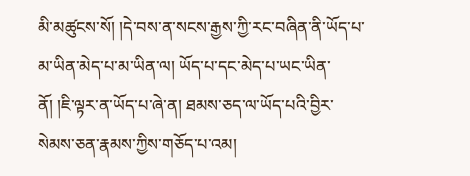མི་མཚུངས་སོ། །དེ་བས་ན་སངས་རྒྱས་ཀྱི་རང་བཞིན་ནི་ཡོད་པ་མ་ཡིན་མེད་པ་མ་ཡིན་ལ། ཡོད་པ་དང་མེད་པ་ཡང་ཡིན་ནོ། །ཇི་ལྟར་ན་ཡོད་པ་ཞེ་ན། ཐམས་ཅད་ལ་ཡོད་པའི་བྱིར་སེམས་ཅན་རྣམས་ཀྱིས་གཅོད་པ་འམ།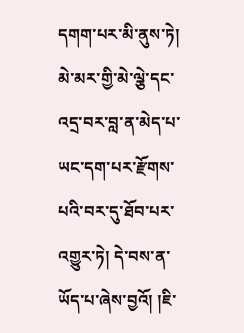དགག་པར་མི་ནུས་ཏེ། མེ་མར་གྱི་མེ་ལྕེ་དང་འདྲ་བར་བླ་ན་མེད་པ་ཡང་དག་པར་རྫོགས་པའི་བར་དུ་ཐོབ་པར་འགྱུར་ཏེ། དེ་བས་ན་ཡོད་པ་ཞེས་བྱའོ། །ཇི་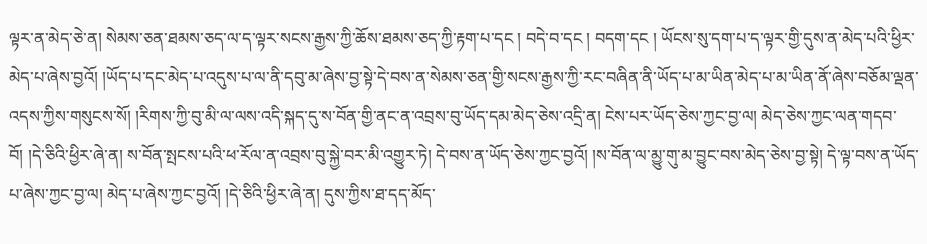ལྟར་ན་མེད་ཅེ་ན། སེམས་ཅན་ཐམས་ཅད་ལ་ད་ལྟར་སངས་རྒྱས་ཀྱི་ཆོས་ཐམས་ཅད་ཀྱི་རྟག་པ་དང ། བདེ་བ་དང ། བདག་དང ། ཡོངས་སུ་དག་པ་ད་ལྟར་གྱི་དུས་ན་མེད་པའི་ཕྱིར་མེད་པ་ཞེས་བྱའོ། །ཡོད་པ་དང་མེད་པ་འདུས་པ་ལ་ནི་དབུ་མ་ཞེས་བྱ་སྟེ་དེ་བས་ན་སེམས་ཅན་གྱི་སངས་རྒྱས་ཀྱི་རང་བཞིན་ནི་ཡོད་པ་མ་ཡིན་མེད་པ་མ་ཡིན་ནོ་ཞེས་བཅོམ་ལྡན་འདས་ཀྱིས་གསུངས་སོ། །རིགས་ཀྱི་བུ་མི་ལ་ལས་འདི་སྐད་དུ་ས་བོན་གྱི་ནང་ན་འབྲས་བུ་ཡོད་དམ་མེད་ཅེས་འདྲི་ན། ངེས་པར་ཡོད་ཅེས་ཀྱང་བྱ་ལ། མེད་ཅེས་ཀྱང་ལན་གདབ་བོ། །དེ་ཅིའི་ཕྱིར་ཞེ་ན། ས་བོན་སྤངས་པའི་ཕ་རོལ་ན་འབྲས་བུ་སྐྱེ་བར་མི་འགྱུར་ཏེ། དེ་བས་ན་ཡོད་ཅེས་ཀྱང་བྱའོ། །ས་བོན་ལ་མྱུ་གུ་མ་བྱུང་བས་མེད་ཅེས་བྱ་སྟེ། དེ་ལྟ་བས་ན་ཡོད་པ་ཞེས་ཀྱང་བྱ་ལ། མེད་པ་ཞེས་ཀྱང་བྱའོ། །དེ་ཅིའི་ཕྱིར་ཞེ་ན། དུས་ཀྱིས་ཐ་དད་མོད་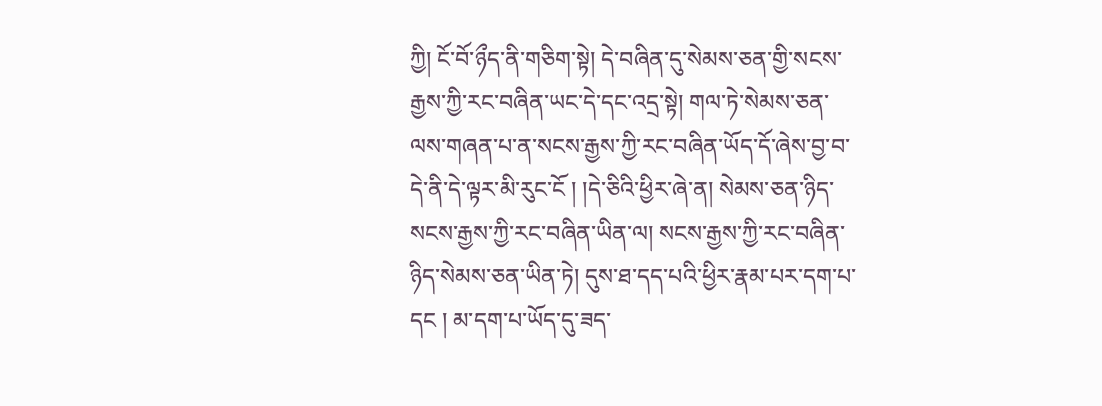ཀྱི། ངོ་བོ་ཉྀད་ནི་གཅིག་སྟེ། དེ་བཞིན་དུ་སེམས་ཅན་གྱི་སངས་རྒྱས་ཀྱི་རང་བཞིན་ཡང་དེ་དང་འདྲ་སྟེ། གལ་ཏེ་སེམས་ཅན་ལས་གཞན་པ་ན་སངས་རྒྱས་ཀྱི་རང་བཞིན་ཡོད་དོ་ཞེས་བྱ་བ་དེ་ནི་དེ་ལྟར་མི་རུང་ངོ ། །དེ་ཅིའི་ཕྱིར་ཞེ་ན། སེམས་ཅན་ཉིད་སངས་རྒྱས་ཀྱི་རང་བཞིན་ཡིན་ལ། སངས་རྒྱས་ཀྱི་རང་བཞིན་ཉིད་སེམས་ཅན་ཡིན་ཏེ། དུས་ཐ་དད་པའི་ཕྱིར་རྣམ་པར་དག་པ་དང ། མ་དག་པ་ཡོད་དུ་ཟད་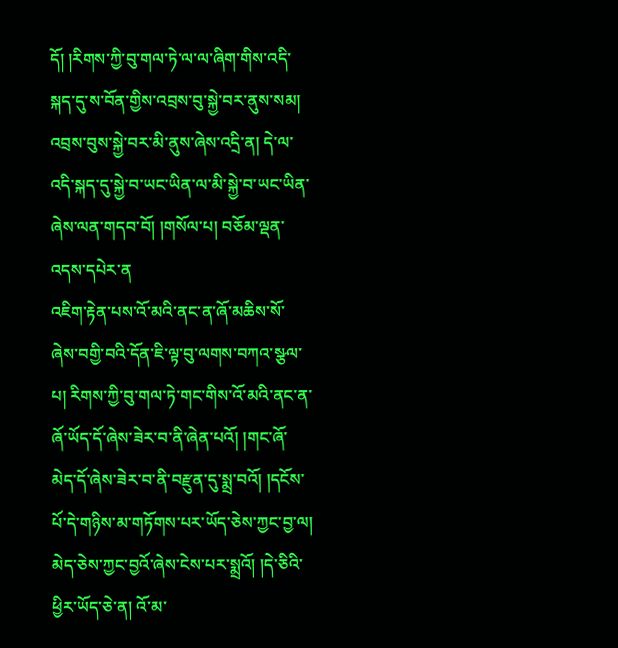དོ། །རིགས་ཀྱི་བུ་གལ་ཏེ་ལ་ལ་ཞིག་གིས་འདི་སྐད་དུ་ས་བོན་གྱིས་འབྲས་བུ་སྐྱེ་བར་ནུས་སམ། འབྲས་བུས་སྐྱེ་བར་མི་ནུས་ཞེས་འདྲི་ན། དེ་ལ་འདི་སྐད་དུ་སྐྱེ་བ་ཡང་ཡིན་ལ་མི་སྐྱེ་བ་ཡང་ཡིན་ཞེས་ལན་གདབ་བོ། །གསོལ་པ། བཅོམ་ལྡན་འདས་དཔེར་ན
འཇིག་རྟེན་པས་འོ་མའི་ནང་ན་ཞོ་མཆིས་སོ་ཞེས་བགྱི་བའི་དོན་ཇི་ལྟ་བུ་ལགས་བཀའ་སྩལ་པ། རིགས་ཀྱི་བུ་གལ་ཏེ་གང་གིས་འོ་མའི་ནང་ན་ཞོ་ཡོད་དོ་ཞེས་ཟེར་བ་ནི་ཞེན་པའོ། །གང་ཞོ་མེད་དོ་ཞེས་ཟེར་བ་ནི་བརྫུན་དུ་སྨྲ་བའོ། །དངོས་པོ་དེ་གཉིས་མ་གཏོགས་པར་ཡོད་ཅེས་ཀྱང་བྱ་ལ། མེད་ཅེས་ཀྱང་བྱའོ་ཞེས་ངེས་པར་སྨྲའོ། །དེ་ཅིའི་ཕྱིར་ཡོད་ཅེ་ན། འོ་མ་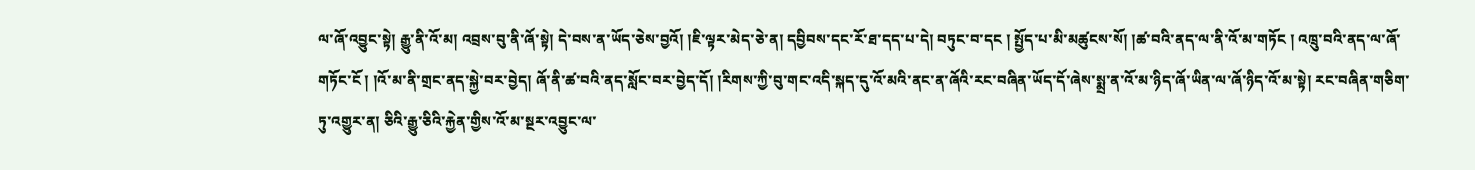ལ་ཞོ་འབྱུང་སྟེ། རྒྱུ་ནི་འོ་མ། འབྲས་བུ་ནི་ཞོ་སྟེ། དེ་བས་ན་ཡོད་ཅེས་བྱའོ། །ཇི་ལྟར་མེད་ཅེ་ན། དབྱིབས་དང་རོ་ཐ་དད་པ་དེ། བཏུང་བ་དང ། སྤྱོད་པ་མི་མཚུངས་སོ། །ཚ་བའི་ནད་ལ་ནི་འོ་མ་གཏོང ། འཁྲུ་བའི་ནད་ལ་ཞོ་གཏོང་ངོ ། །འོ་མ་ནི་གྲང་ནད་སྐྱེ་བར་བྱེད། ཞོ་ནི་ཚ་བའི་ནད་སློང་བར་བྱེད་དོ། །རིགས་ཀྱི་བུ་གང་འདི་སྐད་དུ་འོ་མའི་ནང་ན་ཞོའི་རང་བཞིན་ཡོད་དོ་ཞེས་སྨྲ་ན་འོ་མ་ཉིད་ཞོ་ཡིན་ལ་ཞོ་ཉིད་འོ་མ་སྟེ། རང་བཞིན་གཅིག་ཏུ་འགྱུར་ན། ཅིའི་རྒྱུ་ཅིའི་རྐྱེན་གྱིས་འོ་མ་སྔར་འབྱུང་ལ་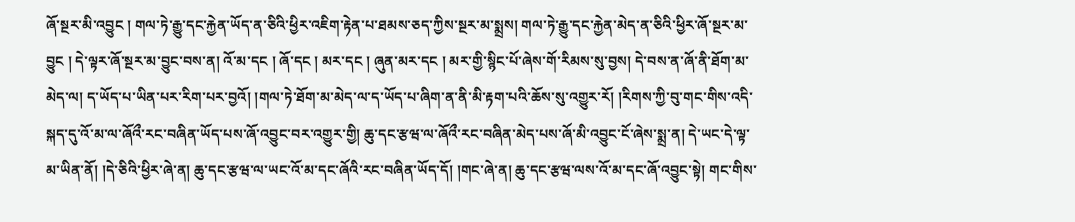ཞོ་སྔར་མི་འབྱུང ། གལ་ཏེ་རྒྱུ་དང་རྐྱེན་ཡོད་ན་ཅིའི་ཕྱིར་འཇིག་རྟེན་པ་ཐམས་ཅད་ཀྱིས་སྔར་མ་སྨྲས། གལ་ཏེ་རྒྱུ་དང་རྐྱེན་མེད་ན་ཅིའི་ཕྱིར་ཞོ་སྔར་མ་བྱུང ། དེ་ལྟར་ཞོ་སྔར་མ་བྱུང་བས་ན། འོ་མ་དང ། ཞོ་དང ། མར་དང ། ཞུན་མར་དང ། མར་གྱི་སྙིང་པོ་ཞེས་གོ་རིམས་སུ་བྱས། དེ་བས་ན་ཞོ་ནི་ཐོག་མ་མེད་ལ། ད་ཡོད་པ་ཡིན་པར་རིག་པར་བྱའོ། །གལ་ཏེ་ཐོག་མ་མེད་ལ་ད་ཡོད་པ་ཞིག་ན་ནི་མི་རྟག་པའི་ཆོས་སུ་འགྱུར་རོ། །རིགས་ཀྱི་བུ་གང་གིས་འདི་སྐད་དུ་འོ་མ་ལ་ཞོའྀ་རང་བཞིན་ཡོད་པས་ཞོ་འབྱུང་བར་འགྱུར་གྱི། ཆུ་དང་རྩཝ་ལ་ཞོའྀ་རང་བཞིན་མེད་པས་ཞོ་མི་འབྱུང་ངོ་ཞེས་སྨྲ་ན། དེ་ཡང་དེ་ལྟ་མ་ཡིན་ནོ། །དེ་ཅིའི་ཕྱིར་ཞེ་ན། ཆུ་དང་རྩཝ་ལ་ཡང་འོ་མ་དང་ཞོའི་རང་བཞིན་ཡོད་དོ། །གང་ཞེ་ན། ཆུ་དང་རྩཝ་ལས་འོ་མ་དང་ཞོ་འབྱུང་སྟེ། གང་གིས་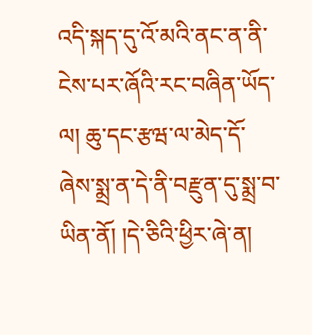འདི་སྐད་དུ་འོ་མའི་ནང་ན་ནི་ངེས་པར་ཞོའི་རང་བཞིན་ཡོད་ལ། ཆུ་དང་རྩཝ་ལ་མེད་དོ་ཞེས་སྨྲ་ན་དེ་ནི་བརྫུན་དུ་སྨྲ་བ་ཡིན་ནོ། །དེ་ཅིའི་ཕྱིར་ཞེ་ན།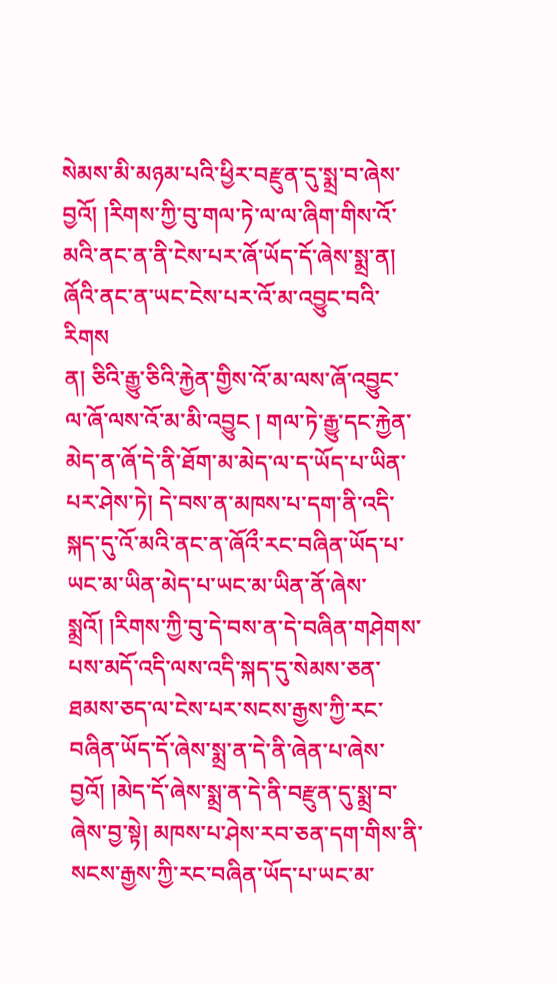སེམས་མི་མཉམ་པའི་ཕྱིར་བརྫུན་དུ་སྨྲ་བ་ཞེས་བྱའོ། །རིགས་ཀྱི་བུ་གལ་ཏེ་ལ་ལ་ཞིག་གིས་འོ་མའི་ནང་ན་ནི་ངེས་པར་ཞོ་ཡོད་དོ་ཞེས་སྨྲ་ན། ཞོའི་ནང་ན་ཡང་ངེས་པར་འོ་མ་འབྱུང་བའི་རིགས
ན། ཅིའི་རྒྱུ་ཅིའི་རྐྱེན་གྱིས་འོ་མ་ལས་ཞོ་འབྱུང་ལ་ཞོ་ལས་འོ་མ་མི་འབྱུང ། གལ་ཏེ་རྒྱུ་དང་རྐྱེན་མེད་ན་ཞོ་དེ་ནི་ཐོག་མ་མེད་ལ་ད་ཡོད་པ་ཡིན་པར་ཤེས་ཏེ། དེ་བས་ན་མཁས་པ་དག་ནི་འདི་སྐད་དུ་འོ་མའི་ནང་ན་ཞོའྀ་རང་བཞིན་ཡོད་པ་ཡང་མ་ཡིན་མེད་པ་ཡང་མ་ཡིན་ནོ་ཞེས་སྨྲའོ། །རིགས་ཀྱི་བུ་དེ་བས་ན་དེ་བཞིན་གཤེགས་པས་མདོ་འདི་ལས་འདི་སྐད་དུ་སེམས་ཅན་ཐམས་ཅད་ལ་ངེས་པར་སངས་རྒྱས་ཀྱི་རང་བཞིན་ཡོད་དོ་ཞེས་སྨྲ་ན་དེ་ནི་ཞེན་པ་ཞེས་བྱའོ། །མེད་དོ་ཞེས་སྨྲ་ན་དེ་ནི་བརྫུན་དུ་སྨྲ་བ་ཞེས་བྱ་སྟེ། མཁས་པ་ཤེས་རབ་ཅན་དག་གིས་ནི་སངས་རྒྱས་ཀྱི་རང་བཞིན་ཡོད་པ་ཡང་མ་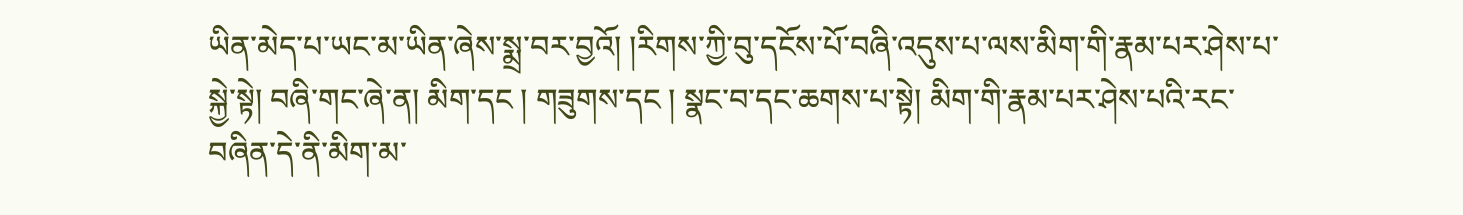ཡིན་མེད་པ་ཡང་མ་ཡིན་ཞེས་སྨྲ་བར་བྱའོ། །རིགས་ཀྱི་བུ་དངོས་པོ་བཞི་འདུས་པ་ལས་མིག་གི་རྣམ་པར་ཤེས་པ་སྐྱེ་སྟེ། བཞི་གང་ཞེ་ན། མིག་དང ། གཟུགས་དང ། སྣང་བ་དང་ཆགས་པ་སྟེ། མིག་གི་རྣམ་པར་ཤེས་པའི་རང་བཞིན་དེ་ནི་མིག་མ་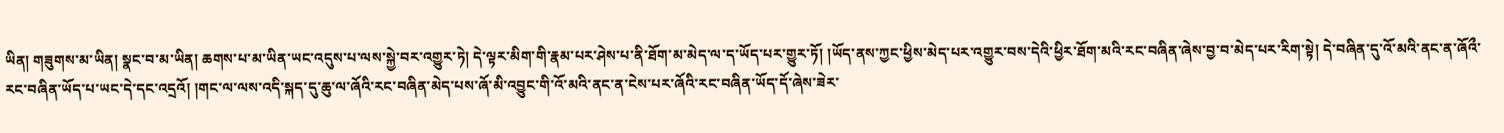ཡིན། གཟུགས་མ་ཡིན། སྣང་བ་མ་ཡིན། ཆགས་པ་མ་ཡིན་ཡང་འདུས་པ་ལས་སྐྱེ་བར་འགྱུར་ཏེ། དེ་ལྟར་མིག་གི་རྣམ་པར་ཤེས་པ་ནི་ཐོག་མ་མེད་ལ་ད་ཡོད་པར་གྱུར་ཏོ། །ཡོད་ནས་ཀྱང་ཕྱིས་མེད་པར་འགྱུར་བས་དེའི་ཕྱིར་ཐོག་མའི་རང་བཞིན་ཞེས་བྱ་བ་མེད་པར་རིག་སྟེ། དེ་བཞིན་དུ་འོ་མའི་ནང་ན་ཞོའྀ་རང་བཞིན་ཡོད་པ་ཡང་དེ་དང་འདྲའོ། །གང་ལ་ལས་འདི་སྐད་དུ་ཆུ་ལ་ཞོའི་རང་བཞིན་མེད་པས་ཞོ་མི་འབྱུང་གི་འོ་མའི་ནང་ན་ངེས་པར་ཞོའི་རང་བཞིན་ཡོད་དོ་ཞེས་ཟེར་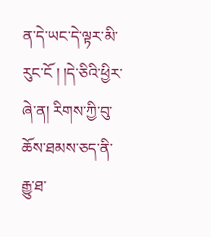ན་དེ་ཡང་དེ་ལྟར་མི་རུང་ངོ ། །དེ་ཅིའི་ཕྱིར་ཞེ་ན། རིགས་ཀྱི་བུ་ཆོས་ཐམས་ཅད་ནི་རྒྱུ་ཐ་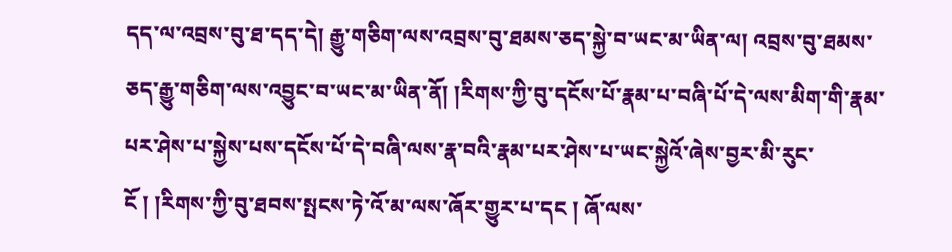དད་ལ་འབྲས་བུ་ཐ་དད་དེ། རྒྱུ་གཅིག་ལས་འབྲས་བུ་ཐམས་ཅད་སྐྱེ་བ་ཡང་མ་ཡིན་ལ། འབྲས་བུ་ཐམས་ཅད་རྒྱུ་གཅིག་ལས་འབྱུང་བ་ཡང་མ་ཡིན་ནོ། །རིགས་ཀྱི་བུ་དངོས་པོ་རྣམ་པ་བཞི་པོ་དེ་ལས་མིག་གི་རྣམ་པར་ཤེས་པ་སྐྱེས་པས་དངོས་པོ་དེ་བཞི་ལས་རྣ་བའི་རྣམ་པར་ཤེས་པ་ཡང་སྐྱེའོ་ཞེས་བྱར་མི་རུང་ངོ ། །རིགས་ཀྱི་བུ་ཐབས་སྤངས་ཏེ་འོ་མ་ལས་ཞོར་གྱུར་པ་དང ། ཞོ་ལས་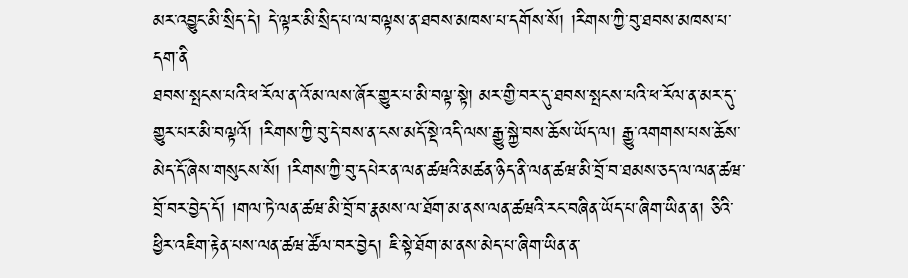མར་འབྱུང་མི་སྲིད་དེ། དེ་ལྟར་མི་སྲིད་པ་ལ་བལྟས་ན་ཐབས་མཁས་པ་དགོས་སོ། །རིགས་ཀྱི་བུ་ཐབས་མཁས་པ་དག་ནི
ཐབས་སྤངས་པའི་ཕ་རོལ་ན་འོ་མ་ལས་ཞོར་གྱུར་པ་མི་བལྟ་སྟེ། མར་གྱི་བར་དུ་ཐབས་སྤངས་པའི་ཕ་རོལ་ན་མར་དུ་གྱུར་པར་མི་བལྟའོ། །རིགས་ཀྱི་བུ་དེ་བས་ན་ངས་མདོ་སྡེ་འདི་ལས་རྒྱུ་སྐྱེ་བས་ཆོས་ཡོད་ལ། རྒྱུ་འགགས་པས་ཆོས་མེད་དོ་ཞེས་གསུངས་སོ། །རིགས་ཀྱི་བུ་དཔེར་ན་ལན་ཚཝའི་མཚན་ཉིད་ནི་ལན་ཚཝ་མི་བྲོ་བ་ཐམས་ཅད་ལ་ལན་ཚཝ་བྲོ་བར་བྱེད་དོ། །གལ་ཏེ་ལན་ཚཝ་མི་བྲོ་བ་རྣམས་ལ་ཐོག་མ་ནས་ལན་ཚཝའི་རང་བཞིན་ཡོད་པ་ཞིག་ཡིན་ན། ཅིའི་ཕྱིར་འཇིག་རྟེན་པས་ལན་ཚཝ་ཚོལ་བར་བྱེད། ཇི་སྟེ་ཐོག་མ་ནས་མེད་པ་ཞིག་ཡིན་ན་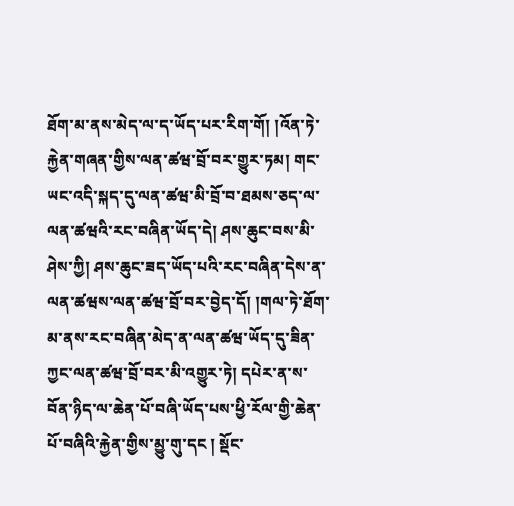ཐོག་མ་ནས་མེད་ལ་ད་ཡོད་པར་རིག་གོ། །འོན་ཏེ་རྐྱེན་གཞན་གྱིས་ལན་ཚཝ་བྲོ་བར་གྱུར་ཏམ། གང་ཡང་འདི་སྐད་དུ་ལན་ཚཝ་མི་བྲོ་བ་ཐམས་ཅད་ལ་ལན་ཚཝའི་རང་བཞིན་ཡོད་དེ། ཤས་ཆུང་བས་མི་ཤེས་ཀྱི། ཤས་ཆུང་ཟད་ཡོད་པའི་རང་བཞིན་དེས་ན་ལན་ཚཝས་ལན་ཚཝ་བྲོ་བར་བྱེད་དོ། །གལ་ཏེ་ཐོག་མ་ནས་རང་བཞིན་མེད་ན་ལན་ཚཝ་ཡོད་དུ་ཟིན་ཀྱང་ལན་ཚཝ་བྲོ་བར་མི་འགྱུར་ཏེ། དཔེར་ན་ས་བོན་ཉིད་ལ་ཆེན་པོ་བཞི་ཡོད་པས་ཕྱི་རོལ་གྱི་ཆེན་པོ་བཞིའི་རྐྱེན་གྱིས་མྱུ་གུ་དང ། སྡོང་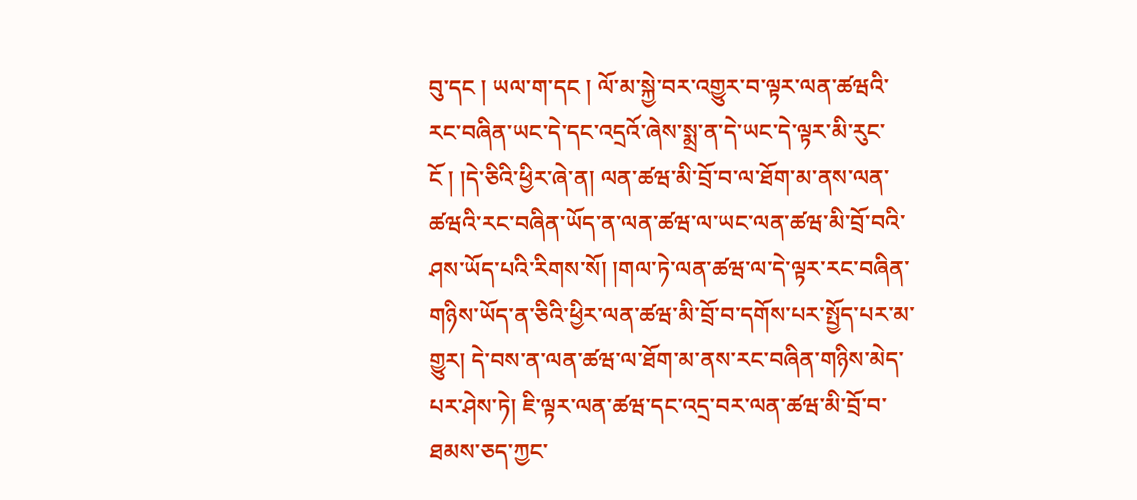བུ་དང ། ཡལ་ག་དང ། ལོ་མ་སྐྱེ་བར་འགྱུར་བ་ལྟར་ལན་ཚཝའི་རང་བཞིན་ཡང་དེ་དང་འདྲའོ་ཞེས་སྨྲ་ན་དེ་ཡང་དེ་ལྟར་མི་རུང་ངོ ། །དེ་ཅིའི་ཕྱིར་ཞེ་ན། ལན་ཚཝ་མི་བྲོ་བ་ལ་ཐོག་མ་ནས་ལན་ཚཝའི་རང་བཞིན་ཡོད་ན་ལན་ཚཝ་ལ་ཡང་ལན་ཚཝ་མི་བྲོ་བའི་ཤས་ཡོད་པའི་རིགས་སོ། །གལ་ཏེ་ལན་ཚཝ་ལ་དེ་ལྟར་རང་བཞིན་གཉིས་ཡོད་ན་ཅིའི་ཕྱིར་ལན་ཚཝ་མི་བྲོ་བ་དགོས་པར་སྤྱོད་པར་མ་གྱུར། དེ་བས་ན་ལན་ཚཝ་ལ་ཐོག་མ་ནས་རང་བཞིན་གཉིས་མེད་པར་ཤེས་ཏེ། ཇི་ལྟར་ལན་ཚཝ་དང་འདྲ་བར་ལན་ཚཝ་མི་བྲོ་བ་ཐམས་ཅད་ཀྱང་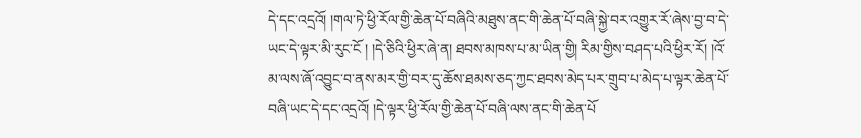དེ་དང་འདྲའོ། །གལ་ཏེ་ཕྱི་རོལ་གྱི་ཆེན་པོ་བཞིའི་མཐུས་ནང་གི་ཆེན་པོ་བཞི་སྐྱེ་བར་འགྱུར་རོ་ཞེས་བྱ་བ་དེ་ཡང་དེ་ལྟར་མི་རུང་ངོ ། །དེ་ཅིའི་ཕྱིར་ཞེ་ན། ཐབས་མཁས་པ་མ་ཡིན་གྱི། རིམ་གྱིས་བཤད་པའི་ཕྱིར་རོ། །འོ་མ་ལས་ཞོ་འབྱུང་བ་ནས་མར་གྱི་བར་དུ་ཆོས་ཐམས་ཅད་ཀྱང་ཐབས་མེད་པར་གྲུབ་པ་མེད་པ་ལྟར་ཆེན་པོ་བཞི་ཡང་དེ་དང་འདྲའོ། །དེ་ལྟར་ཕྱི་རོལ་གྱི་ཆེན་པོ་བཞི་ལས་ནང་གི་ཆེན་པོ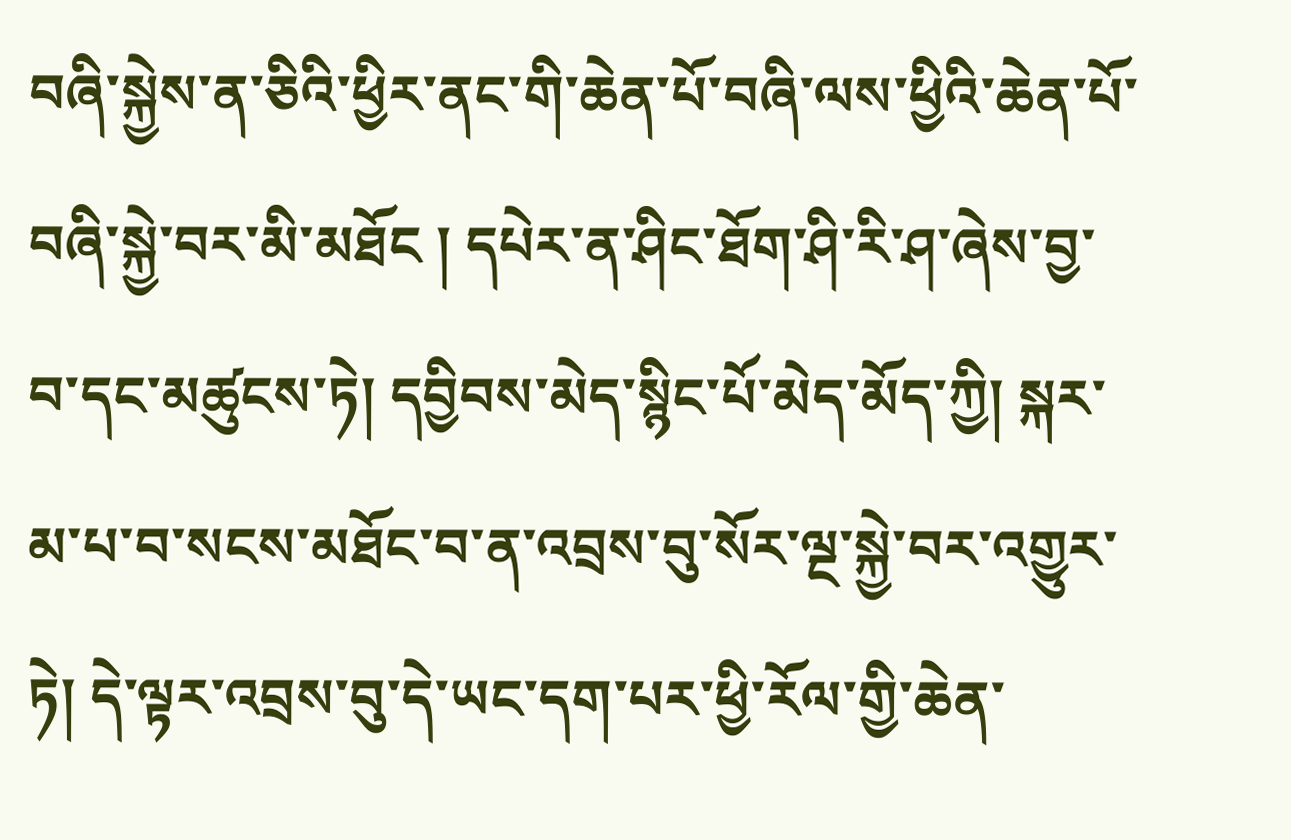བཞི་སྐྱེས་ན་ཅིའི་ཕྱིར་ནང་གི་ཆེན་པོ་བཞི་ལས་ཕྱིའི་ཆེན་པོ་བཞི་སྐྱེ་བར་མི་མཐོང ། དཔེར་ན་ཤིང་ཐོག་ཤི་རི་ཤ་ཞེས་བྱ་བ་དང་མཚུངས་ཏེ། དབྱིབས་མེད་སྙིང་པོ་མེད་མོད་ཀྱི། སྐར་མ་པ་བ་སངས་མཐོང་བ་ན་འབྲས་བུ་སོར་ལྔ་སྐྱེ་བར་འགྱུར་ཏེ། དེ་ལྟར་འབྲས་བུ་དེ་ཡང་དག་པར་ཕྱི་རོལ་གྱི་ཆེན་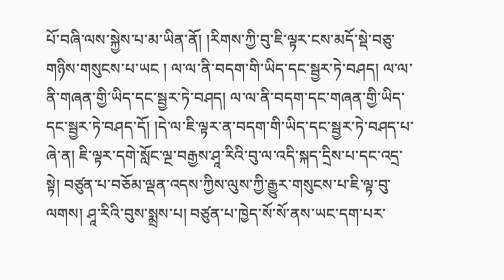པོ་བཞི་ལས་སྐྱེས་པ་མ་ཡིན་ནོ། །རིགས་ཀྱི་བུ་ཇི་ལྟར་ངས་མདོ་སྡེ་བཅུ་གཉིས་གསུངས་པ་ཡང ། ལ་ལ་ནི་བདག་གི་ཡིད་དང་སྦྱར་ཏེ་བཤད། ལ་ལ་ནི་གཞན་གྱི་ཡིད་དང་སྦྱར་ཏེ་བཤད། ལ་ལ་ནི་བདག་དང་གཞན་གྱི་ཡིད་དང་སྦྱར་ཏེ་བཤད་དོ། །དེ་ལ་ཇི་ལྟར་ན་བདག་གི་ཡིད་དང་སྦྱར་ཏེ་བཤད་པ་ཞེ་ན། ཇི་ལྟར་དགེ་སློང་ལྔ་བརྒྱས་ཤཱ་རིའི་བུ་ལ་འདི་སྐད་དྲིས་པ་དང་འདྲ་སྟེ། བཙུན་པ་བཅོམ་ལྡན་འདས་ཀྱིས་ལུས་ཀྱི་རྒྱུར་གསུངས་པ་ཇི་ལྟ་བུ་ལགས། ཤཱ་རིའི་བུས་སྨྲས་པ། བཙུན་པ་ཁྱེད་སོ་སོ་ནས་ཡང་དག་པར་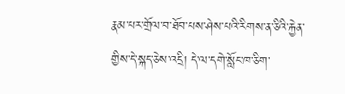རྣམ་པར་གྲོལ་བ་ཐོབ་པས་ཤེས་པའི་རིགས་ན་ཅིའི་རྐྱེན་གྱིས་དེ་སྐད་ཅེས་འདྲི། དེ་ལ་དགེ་སློང་ཁ་ཅིག་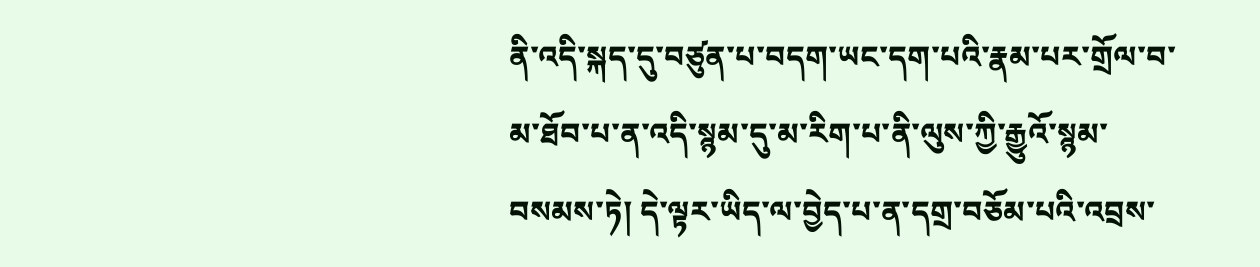ནི་འདི་སྐད་དུ་བཙུན་པ་བདག་ཡང་དག་པའི་རྣམ་པར་གྲོལ་བ་མ་ཐོབ་པ་ན་འདི་སྙམ་དུ་མ་རིག་པ་ནི་ལུས་ཀྱི་རྒྱུའོ་སྙམ་བསམས་ཏེ། དེ་ལྟར་ཡིད་ལ་བྱེད་པ་ན་དགྲ་བཅོམ་པའི་འབྲས་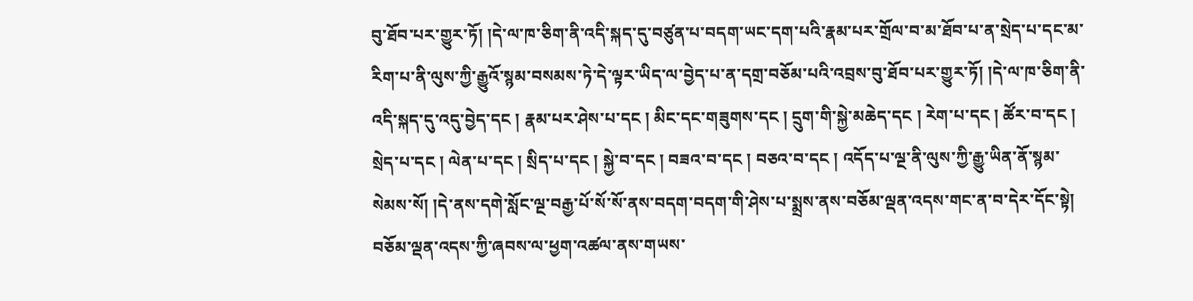བུ་ཐོབ་པར་གྱུར་ཏོ། །དེ་ལ་ཁ་ཅིག་ནི་འདི་སྐད་དུ་བཙུན་པ་བདག་ཡང་དག་པའི་རྣམ་པར་གྲོལ་བ་མ་ཐོབ་པ་ན་སྲེད་པ་དང་མ་རིག་པ་ནི་ལུས་ཀྱི་རྒྱུའོ་སྙམ་བསམས་ཏེ་དེ་ལྟར་ཡིད་ལ་བྱེད་པ་ན་དགྲ་བཅོམ་པའི་འབྲས་བུ་ཐོབ་པར་གྱུར་ཏོ། །དེ་ལ་ཁ་ཅིག་ནི་འདི་སྐད་དུ་འདུ་བྱེད་དང ། རྣམ་པར་ཤེས་པ་དང ། མིང་དང་གཟུགས་དང ། དྲུག་གི་སྐྱེ་མཆེད་དང ། རེག་པ་དང ། ཚོར་བ་དང ། སྲེད་པ་དང ། ལེན་པ་དང ། སྲིད་པ་དང ། སྐྱེ་བ་དང ། བཟའ་བ་དང ། བཅའ་བ་དང ། འདོད་པ་ལྔ་ནི་ལུས་ཀྱི་རྒྱུ་ཡིན་ནོ་སྙམ་སེམས་སོ། །དེ་ནས་དགེ་སློང་ལྔ་བརྒྱ་པོ་སོ་སོ་ནས་བདག་བདག་གི་ཤེས་པ་སྨྲས་ནས་བཅོམ་ལྡན་འདས་གང་ན་བ་དེར་དོང་སྟེ། བཅོམ་ལྡན་འདས་ཀྱི་ཞབས་ལ་ཕྱག་འཚལ་ནས་གཡས་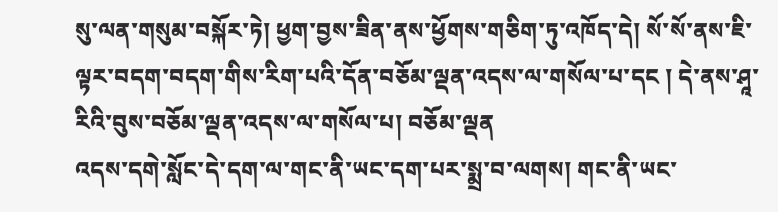སུ་ལན་གསུམ་བསྐོར་ཏེ། ཕྱག་བྱས་ཟིན་ནས་ཕྱོགས་གཅིག་ཏུ་འཁོད་དེ། སོ་སོ་ནས་ཇི་ལྟར་བདག་བདག་གིས་རིག་པའི་དོན་བཅོམ་ལྡན་འདས་ལ་གསོལ་པ་དང ། དེ་ནས་ཤཱ་རིའི་བུས་བཅོམ་ལྡན་འདས་ལ་གསོལ་པ། བཅོམ་ལྡན
འདས་དགེ་སློང་དེ་དག་ལ་གང་ནི་ཡང་དག་པར་སྨྲ་བ་ལགས། གང་ནི་ཡང་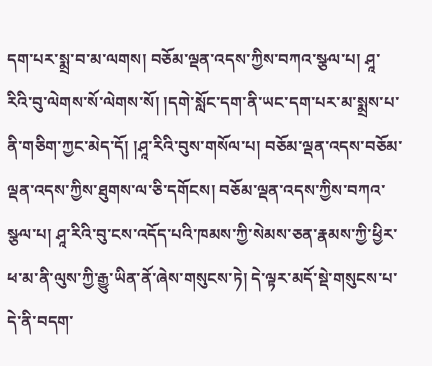དག་པར་སྨྲ་བ་མ་ལགས། བཅོམ་ལྡན་འདས་ཀྱིས་བཀའ་སྩལ་པ། ཤཱ་རིའི་བུ་ལེགས་སོ་ལེགས་སོ། །དགེ་སློང་དག་ནི་ཡང་དག་པར་མ་སྨྲས་པ་ནི་གཅིག་ཀྱང་མེད་དོ། །ཤཱ་རིའི་བུས་གསོལ་པ། བཅོམ་ལྡན་འདས་བཅོམ་ལྡན་འདས་ཀྱིས་ཐུགས་ལ་ཅི་དགོངས། བཅོམ་ལྡན་འདས་ཀྱིས་བཀའ་སྩལ་པ། ཤཱ་རིའི་བུ་ངས་འདོད་པའི་ཁམས་ཀྱི་སེམས་ཅན་རྣམས་ཀྱི་ཕྱིར་ཕ་མ་ནི་ལུས་ཀྱི་རྒྱུ་ཡིན་ནོ་ཞེས་གསུངས་ཏེ། དེ་ལྟར་མདོ་སྡེ་གསུངས་པ་དེ་ནི་བདག་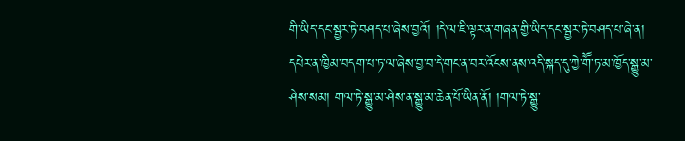གི་ཡིད་དང་སྦྱར་ཏེ་བཤད་པ་ཞེས་བྱའོ། །དེ་ལ་ཇི་ལྟར་ན་གཞན་གྱི་ཡིད་དང་སྦྱར་ཏེ་བཤད་པ་ཞེ་ན། དཔེར་ན་ཁྱིམ་བདག་པ་ཏ་ལ་ཞེས་བྱ་བ་དེ་གང་ན་བར་འོངས་ནས་འདི་སྐད་དུ་ཀྱེ་གཽ་ཏ་མ་ཁྱོད་སྒྱུ་མ་ཤེས་སམ། གལ་ཏེ་སྒྱུ་མ་ཤེས་ན་སྒྱུ་མ་ཆེན་པོ་ཡིན་ནོ། །གལ་ཏེ་སྒྱུ་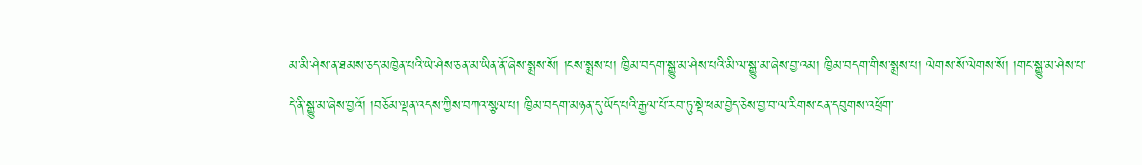མ་མི་ཤེས་ན་ཐམས་ཅད་མཁྱེན་པའི་ཡེ་ཤེས་ཅན་མ་ཡིན་ནོ་ཞེས་སྨྲས་སོ། །ངས་སྨྲས་པ། ཁྱིམ་བདག་སྒྱུ་མ་ཤེས་པའི་མི་ལ་སྒྱུ་མ་ཞེས་བྱ་འམ། ཁྱིམ་བདག་གིས་སྨྲས་པ། ལེགས་སོ་ལེགས་སོ། །གང་སྒྱུ་མ་ཤེས་པ་དེ་ནི་སྒྱུ་མ་ཞེས་བྱའོ། །བཅོམ་ལྡན་འདས་ཀྱིས་བཀའ་སྩལ་པ། ཁྱིམ་བདག་མཉན་དུ་ཡོད་པའི་རྒྱལ་པོ་རབ་ཏུ་སྡེ་ཕམ་བྱེད་ཅེས་བྱ་བ་ལ་རིགས་ངན་དབུགས་འཕྲོག་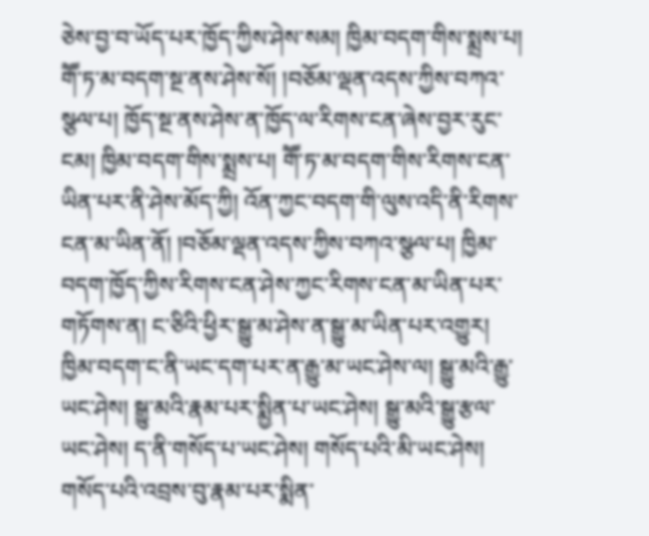ཅེས་བྱ་བ་ཡོད་པར་ཁྱོད་ཀྱིས་ཤེས་སམ། ཁྱིམ་བདག་གིས་སྨྲས་པ། གཽ་ཏ་མ་བདག་སྔ་ནས་ཤེས་སོ། །བཅོམ་ལྡན་འདས་ཀྱིས་བཀའ་སྩལ་པ། ཁྱོད་སྔ་ནས་ཤེས་ན་ཁྱོད་ལ་རིགས་ངན་ཞེས་བྱར་རུང་ངམ། ཁྱིམ་བདག་གིས་སྨྲས་པ། གཽ་ཏ་མ་བདག་གིས་རིགས་ངན་ཡིན་པར་ནི་ཤེས་མོད་ཀྱི། འོན་ཀྱང་བདག་གི་ལུས་འདི་ནི་རིགས་ངན་མ་ཡིན་ནོ། །བཅོམ་ལྡན་འདས་ཀྱིས་བཀའ་སྩལ་པ། ཁྱིམ་བདག་ཁྱོད་ཀྱིས་རིགས་ངན་ཤེས་ཀྱང་རིགས་ངན་མ་ཡིན་པར་གཏོགས་ན། ང་ཅིའི་ཕྱིར་སྒྱུ་མ་ཤེས་ན་སྒྱུ་མ་ཡིན་པར་འགྱུར། ཁྱིམ་བདག་ང་ནི་ཡང་དག་པར་ན་རྒྱུ་མ་ཡང་ཤེས་ལ། སྒྱུ་མའི་རྒྱུ་ཡང་ཤེས། སྒྱུ་མའི་རྣམ་པར་སྨྱིན་པ་ཡང་ཤེས། སྒྱུ་མའི་སྒྱུ་རྩལ་ཡང་ཤེས། ད་ནི་གསོད་པ་ཡང་ཤེས། གསོད་པའི་མི་ཡང་ཤེས། གསོད་པའི་འབྲས་བུ་རྣམ་པར་སྨིན་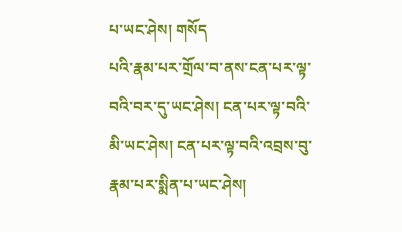པ་ཡང་ཤེས། གསོད
པའི་རྣམ་པར་གྲོལ་བ་ནས་ངན་པར་ལྟ་བའི་བར་དུ་ཡང་ཤེས། ངན་པར་ལྟ་བའི་མི་ཡང་ཤེས། ངན་པར་ལྟ་བའི་འབྲས་བུ་རྣམ་པར་སྨིན་པ་ཡང་ཤེས།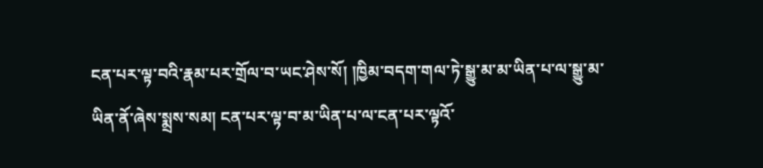ངན་པར་ལྟ་བའི་རྣམ་པར་གྲོལ་བ་ཡང་ཤེས་སོ། །ཁྱིམ་བདག་གལ་ཏེ་སྒྱུ་མ་མ་ཡིན་པ་ལ་སྒྱུ་མ་ཡིན་ནོ་ཞེས་སྨྲས་སམ། ངན་པར་ལྟ་བ་མ་ཡིན་པ་ལ་ངན་པར་ལྟའོ་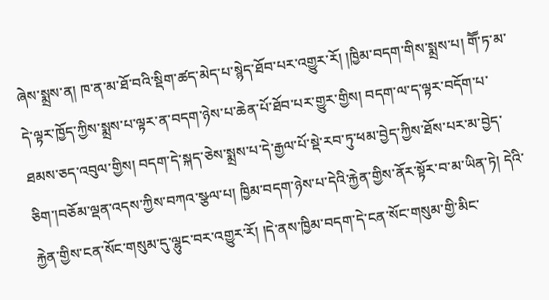ཞེས་སྨྲས་ན། ཁ་ན་མ་ཐོ་བའི་སྡིག་ཚད་མེད་པ་སྙེད་ཐོབ་པར་འགྱུར་རོ། །ཁྱིམ་བདག་གིས་སྨྲས་པ། གཽ་ཏ་མ་དེ་ལྟར་ཁྱོད་ཀྱིས་སྨྲས་པ་ལྟར་ན་བདག་ཉེས་པ་ཆེན་པོ་ཐོབ་པར་གྱུར་གྱིས། བདག་ལ་ད་ལྟར་བདོག་པ་ཐམས་ཅད་འབུལ་གྱིས། བདག་དེ་སྐད་ཅེས་སྨྲས་པ་དེ་རྒྱལ་པོ་སྡེ་རབ་ཏུ་ཕམ་བྱེད་ཀྱིས་ཐོས་པར་མ་བྱེད་ཅིག་།བཅོམ་ལྡན་འདས་ཀྱིས་བཀའ་སྩལ་པ། ཁྱིམ་བདག་ཉེས་པ་དེའི་རྐྱེན་གྱིས་ནོར་སྟོར་བ་མ་ཡིན་ཏེ། དེའི་རྐྱེན་གྱིས་ངན་སོང་གསུམ་དུ་ལྷུང་བར་འགྱུར་རོ། །དེ་ནས་ཁྱིམ་བདག་དེ་ངན་སོང་གསུམ་གྱི་མིང་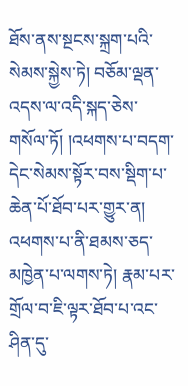ཐོས་ནས་སྔངས་སྐྲག་པའི་སེམས་སྐྱེས་ཏེ། བཅོམ་ལྡན་འདས་ལ་འདི་སྐད་ཅེས་གསོལ་ཏོ། །འཕགས་པ་བདག་དེང་སེམས་སྟོར་བས་སྡིག་པ་ཆེན་པོ་ཐོབ་པར་གྱུར་ན། འཕགས་པ་ནི་ཐམས་ཅད་མཁྱེན་པ་ལགས་ཏེ། རྣམ་པར་གྲོལ་བ་ཇི་ལྟར་ཐོབ་པ་འང་ཤིན་དུ་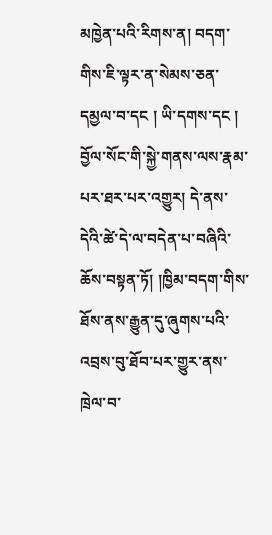མཁྱེན་པའི་རིགས་ན། བདག་གིས་ཇི་ལྟར་ན་སེམས་ཅན་དམྱལ་བ་དང ། ཡི་དགས་དང ། བྱོལ་སོང་གི་སྐྱེ་གནས་ལས་རྣམ་པར་ཐར་པར་འགྱུར། དེ་ནས་དེའི་ཚེ་དེ་ལ་བདེན་པ་བཞིའི་ཆོས་བསྟན་ཏོ། །ཁྱིམ་བདག་གིས་ཐོས་ནས་རྒྱུན་དུ་ཞུགས་པའི་འབྲས་བུ་ཐོབ་པར་གྱུར་ནས་ཁྲེལ་བ་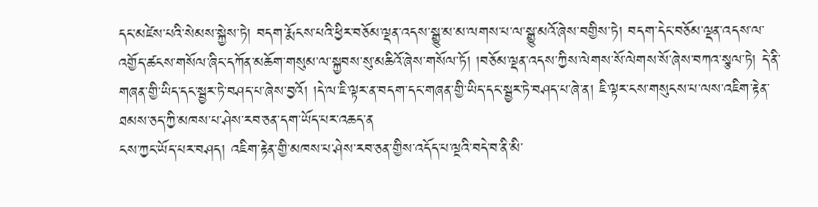དང་མཛེས་པའི་སེམས་སྐྱེས་ཏེ། བདག་རྨོངས་པའི་ཕྱིར་བཅོམ་ལྡན་འདས་སྒྱུ་མ་མ་ལགས་པ་ལ་སྒྱུ་མའོ་ཞེས་བགྱིས་ཏེ། བདག་དེང་བཅོམ་ལྡན་འདས་ལ་འགྱོད་ཚངས་གསོལ་ཞིང་དཀོན་མཆོག་གསུམ་ལ་སྐྱབས་སུ་མཆིའོ་ཞེས་གསོལ་ཏོ། །བཅོམ་ལྡན་འདས་ཀྱིས་ལེགས་སོ་ལེགས་སོ་ཞེས་བཀའ་སྩལ་ཏེ། དེ་ནི་གཞན་གྱི་ཡིད་དང་སྦྱར་ཏེ་བཤད་པ་ཞེས་བྱའོ། །དེ་ལ་ཇི་ལྟར་ན་བདག་དང་གཞན་གྱི་ཡིད་དང་སྦྱར་ཏེ་བཤད་པ་ཞེ་ན། ཇི་ལྟར་ངས་གསུངས་པ་ལས་འཇིག་རྟེན་ཐམས་ཅད་ཀྱི་མཁས་པ་ཤེས་རབ་ཅན་དག་ཡོད་པར་འཆད་ན
ངས་ཀྱང་ཡོད་པར་བཤད། འཇིག་རྟེན་གྱི་མཁས་པ་ཤེས་རབ་ཅན་གྱིས་འདོད་པ་ལྔའི་བདེ་བ་ནི་མི་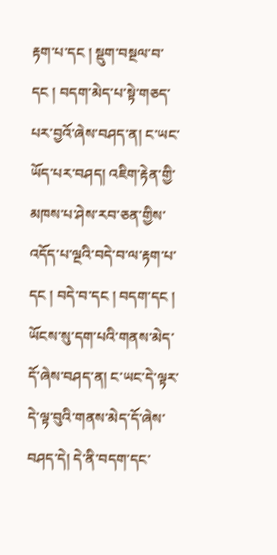རྟག་པ་དང ། སྡུག་བསྔལ་བ་དང ། བདག་མེད་པ་སྟེ་གཅད་པར་བྱའོ་ཞེས་བཤད་ན། ང་ཡང་ཡོད་པར་བཤད། འཇིག་རྟེན་གྱི་མཁས་པ་ཤེས་རབ་ཅན་གྱིས་འདོད་པ་ལྔའི་བདེ་བ་ལ་རྟག་པ་དང ། བདེ་བ་དང ། བདག་དང ། ཡོངས་སུ་དག་པའི་གནས་མེད་དོ་ཞེས་བཤད་ན། ང་ཡང་དེ་ལྟར་དེ་ལྟ་བུའི་གནས་མེད་དོ་ཞེས་བཤད་དེ། དེ་ནི་བདག་དང་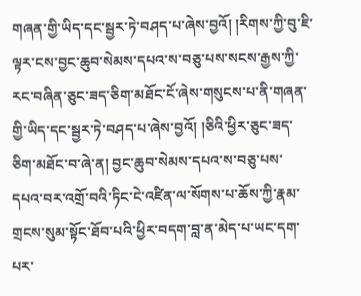གཞན་གྱི་ཡིད་དང་སྦྱར་ཏེ་བཤད་པ་ཞེས་བྱའོ། །རིགས་ཀྱི་བུ་ཇི་ལྟར་ངས་བྱང་ཆུབ་སེམས་དཔའ་ས་བཅུ་པས་སངས་རྒྱས་ཀྱི་རང་བཞིན་ཅུང་ཟད་ཅིག་མཐོང་ངོ་ཞེས་གསུངས་པ་ནི་གཞན་གྱི་ཡིད་དང་སྦྱར་ཏེ་བཤད་པ་ཞེས་བྱའོ། །ཅིའི་ཕྱིར་ཅུང་ཟད་ཅིག་མཐོང་བ་ཞེ་ན། བྱང་ཆུབ་སེམས་དཔའ་ས་བཅུ་པས་དཔའ་བར་འགྲོ་བའི་ཏིང་ངེ་འཛིན་ལ་སོགས་པ་ཆོས་ཀྱི་རྣམ་གྲངས་སུམ་སྟོང་ཐོབ་པའི་ཕྱིར་བདག་བླ་ན་མེད་པ་ཡང་དག་པར་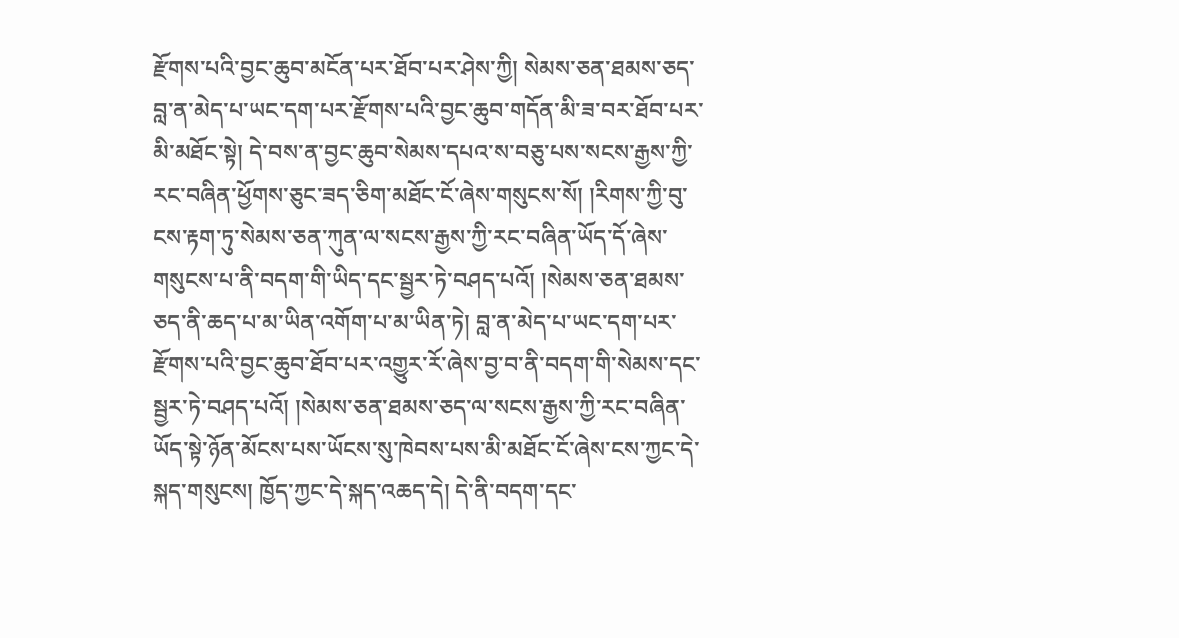རྫོགས་པའི་བྱང་ཆུབ་མངོན་པར་ཐོབ་པར་ཤེས་ཀྱི། སེམས་ཅན་ཐམས་ཅད་བླ་ན་མེད་པ་ཡང་དག་པར་རྫོགས་པའི་བྱང་ཆུབ་གདོན་མི་ཟ་བར་ཐོབ་པར་མི་མཐོང་སྟེ། དེ་བས་ན་བྱང་ཆུབ་སེམས་དཔའ་ས་བཅུ་པས་སངས་རྒྱས་ཀྱི་རང་བཞིན་ཕྱོགས་ཅུང་ཟད་ཅིག་མཐོང་ངོ་ཞེས་གསུངས་སོ། །རིགས་ཀྱི་བུ་ངས་རྟག་ཏུ་སེམས་ཅན་ཀུན་ལ་སངས་རྒྱས་ཀྱི་རང་བཞིན་ཡོད་དོ་ཞེས་གསུངས་པ་ནི་བདག་གི་ཡིད་དང་སྦྱར་ཏེ་བཤད་པའོ། །སེམས་ཅན་ཐམས་ཅད་ནི་ཆད་པ་མ་ཡིན་འགོག་པ་མ་ཡིན་ཏེ། བླ་ན་མེད་པ་ཡང་དག་པར་རྫོགས་པའི་བྱང་ཆུབ་ཐོབ་པར་འགྱུར་རོ་ཞེས་བྱ་བ་ནི་བདག་གི་སེམས་དང་སྦྱར་ཏེ་བཤད་པའོ། །སེམས་ཅན་ཐམས་ཅད་ལ་སངས་རྒྱས་ཀྱི་རང་བཞིན་ཡོད་སྟེ་ཉོན་མོངས་པས་ཡོངས་སུ་ཁེབས་པས་མི་མཐོང་ངོ་ཞེས་ངས་ཀྱང་དེ་སྐད་གསུངས། ཁྱོད་ཀྱང་དེ་སྐད་འཆད་དེ། དེ་ནི་བདག་དང་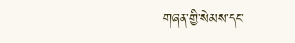གཞན་གྱི་སེམས་དང་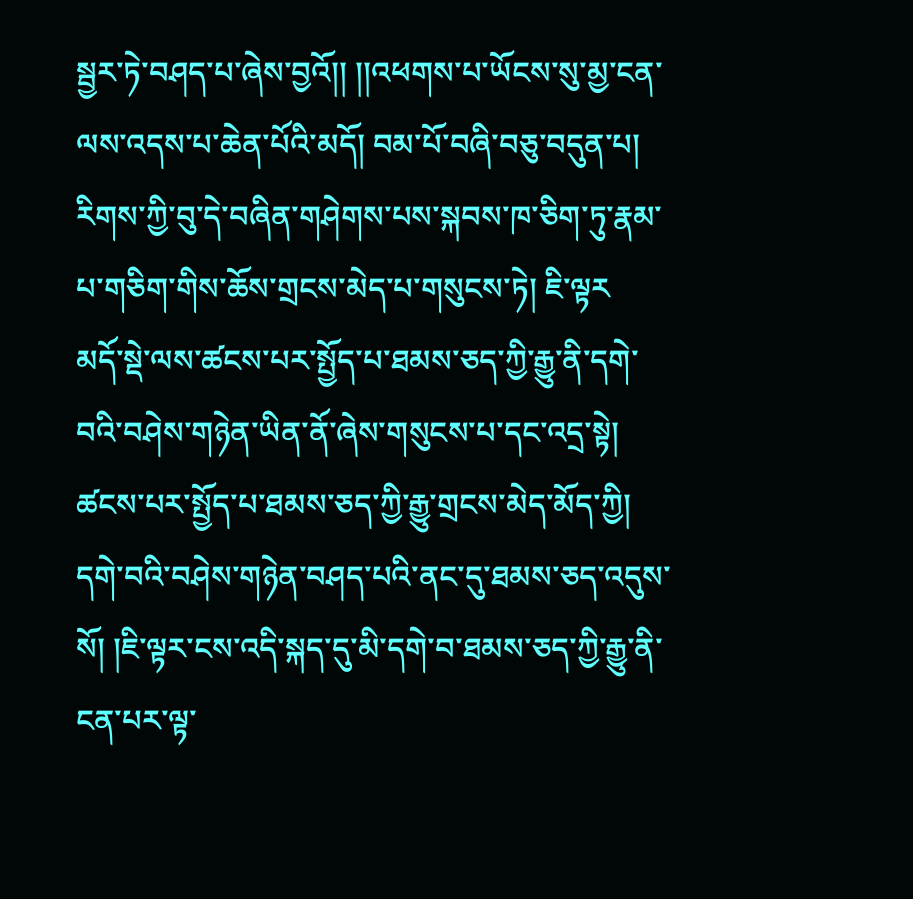སྦྱར་ཏེ་བཤད་པ་ཞེས་བྱའོ།། །།འཕགས་པ་ཡོངས་སུ་མྱ་ངན་ལས་འདས་པ་ཆེན་པོའི་མདོ། བམ་པོ་བཞི་བཅུ་བདུན་པ། རིགས་ཀྱི་བུ་དེ་བཞིན་གཤེགས་པས་སྐབས་ཁ་ཅིག་ཏུ་རྣམ་པ་གཅིག་གིས་ཆོས་གྲངས་མེད་པ་གསུངས་ཏེ། ཇི་ལྟར
མདོ་སྡེ་ལས་ཚངས་པར་སྤྱོད་པ་ཐམས་ཅད་ཀྱི་རྒྱུ་ནི་དགེ་བའི་བཤེས་གཉེན་ཡིན་ནོ་ཞེས་གསུངས་པ་དང་འདྲ་སྟེ། ཚངས་པར་སྤྱོད་པ་ཐམས་ཅད་ཀྱི་རྒྱུ་གྲངས་མེད་མོད་ཀྱི། དགེ་བའི་བཤེས་གཉེན་བཤད་པའི་ནང་དུ་ཐམས་ཅད་འདུས་སོ། །ཇི་ལྟར་ངས་འདི་སྐད་དུ་མི་དགེ་བ་ཐམས་ཅད་ཀྱི་རྒྱུ་ནི་ངན་པར་ལྟ་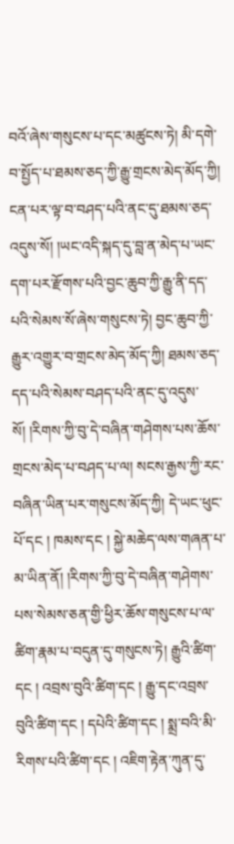བའོ་ཞེས་གསུངས་པ་དང་མཚུངས་ཏེ། མི་དགེ་བ་སྤྱོད་པ་ཐམས་ཅད་ཀྱི་རྒྱུ་གྲངས་མེད་མོད་ཀྱི། ངན་པར་ལྟ་བ་བཤད་པའི་ནང་དུ་ཐམས་ཅད་འདུས་སོ། །ཡང་འདི་སྐད་དུ་བླ་ན་མེད་པ་ཡང་དག་པར་རྫོགས་པའི་བྱང་ཆུབ་ཀྱི་རྒྱུ་ནི་དད་པའི་སེམས་སོ་ཞེས་གསུངས་ཏེ། བྱང་ཆུབ་ཀྱི་རྒྱུར་འགྱུར་བ་གྲངས་མེད་མོད་ཀྱི། ཐམས་ཅད་དད་པའི་སེམས་བཤད་པའི་ནང་དུ་འདུས་སོ། །རིགས་ཀྱི་བུ་དེ་བཞིན་གཤེགས་པས་ཆོས་གྲངས་མེད་པ་བཤད་པ་ལ། སངས་རྒྱས་ཀྱི་རང་བཞིན་ཡིན་པར་གསུངས་མོད་ཀྱི། དེ་ཡང་ཕུང་པོ་དང ། ཁམས་དང ། སྐྱེ་མཆེད་ལས་གཞན་པ་མ་ཡིན་ནོ། །རིགས་ཀྱི་བུ་དེ་བཞིན་གཤེགས་པས་སེམས་ཅན་གྱི་ཕྱིར་ཆོས་གསུངས་པ་ལ་ཚིག་རྣམ་པ་བདུན་དུ་གསུངས་ཏེ། རྒྱུའི་ཚིག་དང ། འབྲས་བུའི་ཚིག་དང ། རྒྱུ་དང་འབྲས་བུའི་ཚིག་དང ། དཔེའི་ཚིག་དང ། སྨྲ་བའི་མི་རིགས་པའི་ཚིག་དང ། འཇིག་རྟེན་ཀུན་དུ་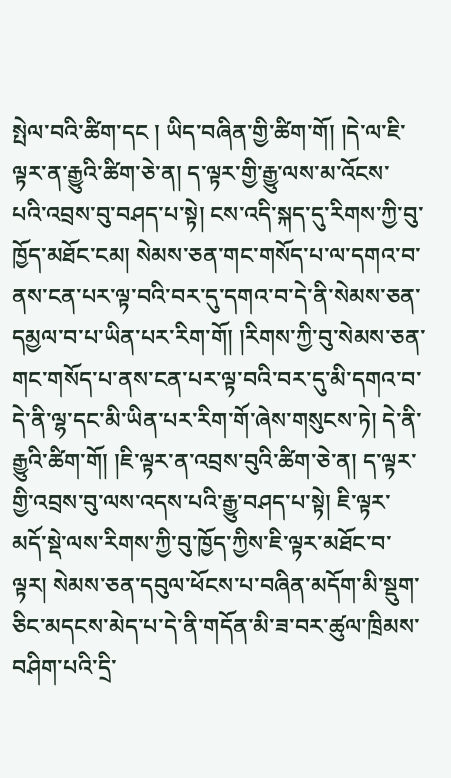སྤེལ་བའི་ཚིག་དང ། ཡིད་བཞིན་གྱི་ཚིག་གོ། །དེ་ལ་ཇི་ལྟར་ན་རྒྱུའི་ཚིག་ཅེ་ན། ད་ལྟར་གྱི་རྒྱུ་ལས་མ་འོངས་པའི་འབྲས་བུ་བཤད་པ་སྟེ། ངས་འདི་སྐད་དུ་རིགས་ཀྱི་བུ་ཁྱོད་མཐོང་ངམ། སེམས་ཅན་གང་གསོད་པ་ལ་དགའ་བ་ནས་ངན་པར་ལྟ་བའི་བར་དུ་དགའ་བ་དེ་ནི་སེམས་ཅན་དམྱལ་བ་པ་ཡིན་པར་རིག་གོ། །རིགས་ཀྱི་བུ་སེམས་ཅན་གང་གསོད་པ་ནས་ངན་པར་ལྟ་བའི་བར་དུ་མི་དགའ་བ་དེ་ནི་ལྷ་དང་མི་ཡིན་པར་རིག་གོ་ཞེས་གསུངས་ཏེ། དེ་ནི་རྒྱུའི་ཚིག་གོ། །ཇི་ལྟར་ན་འབྲས་བུའི་ཚིག་ཅེ་ན། ད་ལྟར་གྱི་འབྲས་བུ་ལས་འདས་པའི་རྒྱུ་བཤད་པ་སྟེ། ཇི་ལྟར་མདོ་སྡེ་ལས་རིགས་ཀྱི་བུ་ཁྱོད་ཀྱིས་ཇི་ལྟར་མཐོང་བ་ལྟར། སེམས་ཅན་དབུལ་ཕོངས་པ་བཞིན་མདོག་མི་སྡུག་ཅིང་མདངས་མེད་པ་དེ་ནི་གདོན་མི་ཟ་བར་ཚུལ་ཁྲིམས་བཤིག་པའི་དྲི་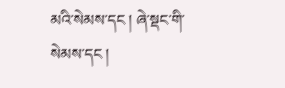མའི་སེམས་དང ། ཞེ་སྡང་གི་སེམས་དང །